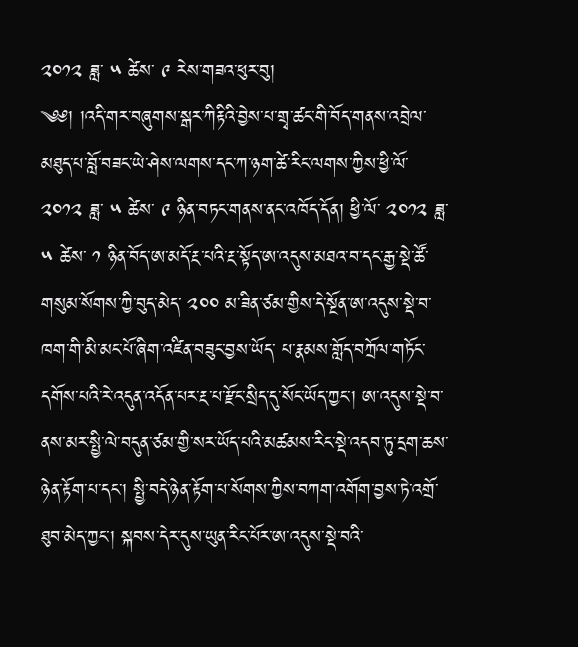༢༠༡༢ ཟླ་ ༥ ཚེས་ ༩ རེས་གཟའ་ཕུར་བུ།
༄༅། །འདི་གར་བཞུགས་སྒར་ཀིརྟིའི་བྱེས་པ་གྲྭ་ཚང་གི་བོད་གནས་འབྲེལ་མཐུད་པ་བློ་བཟང་ཡེ་ཤེས་ལགས་དང་ཀ་ཉག་ཚེ་རིང་ལགས་ཀྱིས་ཕྱི་ལོ་ ༢༠༡༢ ཟླ་ ༥ ཚེས་ ༩ ཉིན་བཏང་གནས་ནང་འཁོད་དོན། ཕྱི་ལོ་ ༢༠༡༢ ཟླ་ ༥ ཚེས་ ༡ ཉིན་བོད་ཨ་མདོ་རྔ་པའི་རྔ་སྟོད་ཨ་འདུས་མཐའ་བ་དང་རྒྱ་སྡེ་ཚོ་གསུམ་སོགས་ཀྱི་བུད་མེད་ ༢༠༠ མ་ཟིན་ཙམ་གྱིས་དེ་སྔོན་ཨ་འདུས་སྡེ་བ་ཁག་གི་མི་མང་པོ་ཞིག་འཛིན་བཟུང་བྱས་ཡོད་ པ་རྣམས་གློད་བཀྲོལ་གཏོང་དགོས་པའི་རེ་འདུན་འདོན་པར་རྔ་པ་རྫོང་སྲིད་དུ་སོང་ཡོད་ཀྱང་། ཨ་འདུས་སྡེ་བ་ནས་མར་སྤྱི་ལེ་བདུན་ཙམ་གྱི་སར་ཡོད་པའི་མཚམས་རིང་སྡེ་འདབ་ཏུ་དྲག་ཆས་ཉེན་རྟོག་པ་དང་། སྤྱི་བདེ་ཉེན་རྟོག་པ་སོགས་ཀྱིས་བཀག་འགོག་བྱས་ཏེ་འགྲོ་ཐུབ་མེད་ཀྱང་། སྐབས་དེར་དུས་ཡུན་རིང་པོར་ཨ་འདུས་སྡེ་བའི་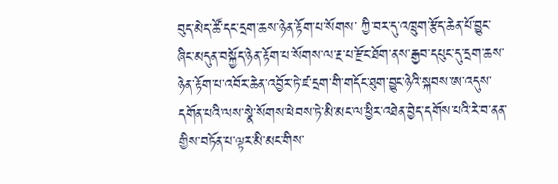བུད་མེད་ཚོ་དང་དྲག་ཆས་ཉེན་རྟོག་པ་སོགས་ ཀྱི་བར་དུ་འཁྲུག་རྩོད་ཆེན་པོ་བྱུང་ཞིང་མདུན་བསྐྱོད་ཉེན་རྟོག་པ་སོགས་ལ་རྔ་པ་རྫོང་ཐོག་ནས་རྒྱབ་དཔུང་དུ་དྲག་ཆས་ཉེན་རྟོག་པ་འབོར་ཆེན་འབྱོར་ཏེ་ཛ་དྲག་གི་གདོང་ཐུག་བྱུང་ཉེའི་སྐབས་ཨ་འདུས་དགོན་པའི་ལས་སྣེ་སོགས་ཕེབས་ཏེ་མི་མང་ལ་ཕྱིར་འཐེན་བྱེད་དགོས་པའི་རེ་བ་ནན་གྱིས་བཏོན་པ་ལྟར་མི་མང་གིས་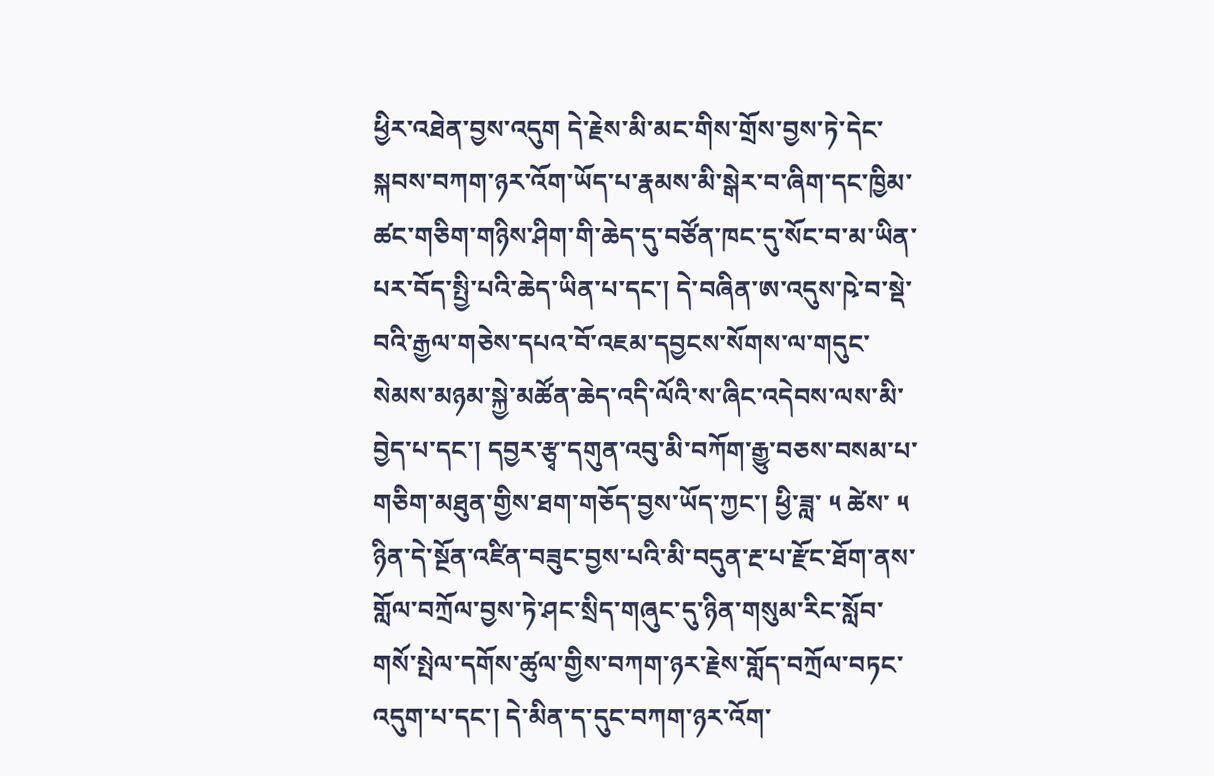ཕྱིར་འཐེན་བྱས་འདུག དེ་རྗེས་མི་མང་གིས་གྲོས་བྱས་ཏེ་དེང་སྐབས་བཀག་ཉར་འོག་ཡོད་པ་རྣམས་མི་སྒེར་བ་ཞིག་དང་ཁྱིམ་ཚང་གཅིག་གཉིས་ཤིག་གི་ཆེད་དུ་བཙོན་ཁང་དུ་སོང་བ་མ་ཡིན་པར་བོད་སྤྱི་པའི་ཆེད་ཡིན་པ་དང་། དེ་བཞིན་ཨ་འདུས་ཥེ་བ་སྡེ་བའི་རྒྱལ་གཅེས་དཔའ་བོ་འཇམ་དབྱངས་སོགས་ལ་གདུང་སེམས་མཉམ་སྐྱེ་མཚོན་ཆེད་འདི་ལོའི་ས་ཞིང་འདེབས་ལས་མི་བྱེད་པ་དང་། དབྱར་རྩྭ་དགུན་འབུ་མི་བཀོག་རྒྱུ་བཅས་བསམ་པ་གཅིག་མཐུན་གྱིས་ཐག་གཅོད་བྱས་ཡོད་ཀྱང་། ཕྱི་ཟླ་ ༥ ཚེས་ ༥ ཉིན་དེ་སྔོན་འཛིན་བཟུང་བྱས་པའི་མི་བདུན་རྔ་པ་རྫོང་ཐོག་ནས་གློལ་བཀྲོལ་བྱས་ཏེ་ཤང་སྲིད་གཞུང་དུ་ཉིན་གསུམ་རིང་སློབ་གསོ་སྤེལ་དགོས་ཚུལ་གྱིས་བཀག་ཉར་རྗེས་གློད་བཀྲོལ་བཏང་འདུག་པ་དང་། དེ་མིན་ད་དུང་བཀག་ཉར་འོག་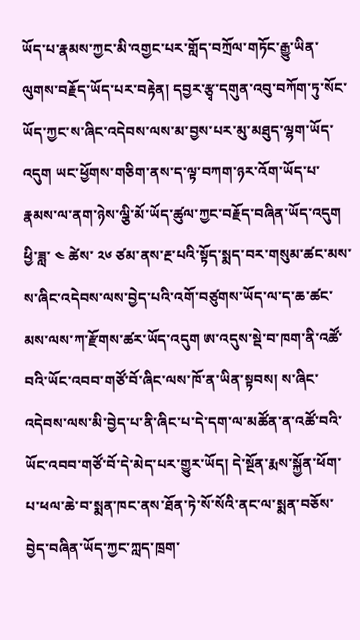ཡོད་པ་རྣམས་ཀྱང་མི་འགྱང་པར་གློད་བཀྲོལ་གཏོང་རྒྱུ་ཡིན་ལུགས་བརྗོད་ཡོད་པར་བརྟེན། དབྱར་རྩྭ་དགུན་འབུ་བཀོག་ཏུ་སོང་ཡོད་ཀྱང་ས་ཞིང་འདེབས་ལས་མ་བྱས་པར་མུ་མཐུད་ལྷག་ཡོད་འདུག ཡང་ཕྱོགས་གཅིག་ནས་ད་ལྟ་བཀག་ཉར་འོག་ཡོད་པ་རྣམས་ལ་ནག་ཉེས་ལྕི་མོ་ཡོད་ཚུལ་ཀྱང་བརྗོད་བཞིན་ཡོད་འདུག ཕྱི་ཟླ་ ༤ ཚེས་ ༢༦ ཙམ་ནས་རྔ་པའི་སྟོད་སྨད་བར་གསུམ་ཚང་མས་ས་ཞིང་འདེབས་ལས་བྱེད་པའི་འགོ་བཙུགས་ཡོད་ལ་ད་ཆ་ཚང་མས་ལས་ཀ་རྫོགས་ཚར་ཡོད་འདུག ཨ་འདུས་སྡེ་བ་ཁག་ནི་འཚོ་བའི་ཡོང་འབབ་གཙོ་བོ་ཞིང་ལས་ཁོ་ན་ཡིན་སྟབས། ས་ཞིང་འདེབས་ལས་མི་བྱེད་པ་ནི་ཞིང་པ་དེ་དག་ལ་མཚོན་ན་འཚོ་བའི་ཡོང་འབབ་གཙོ་བོ་དེ་མེད་པར་གྱུར་ཡོད། དེ་སྔོན་རྨས་སྐྱོན་ཕོག་པ་ཕལ་ཆེ་བ་སྨན་ཁང་ནས་ཐོན་ཏེ་སོ་སོའི་ནང་ལ་སྨན་བཅོས་བྱེད་བཞིན་ཡོད་ཀྱང་ཀླད་ཁྲག་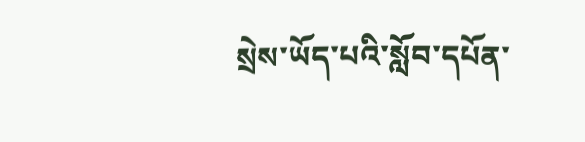སྲེས་ཡོད་པའི་སློབ་དཔོན་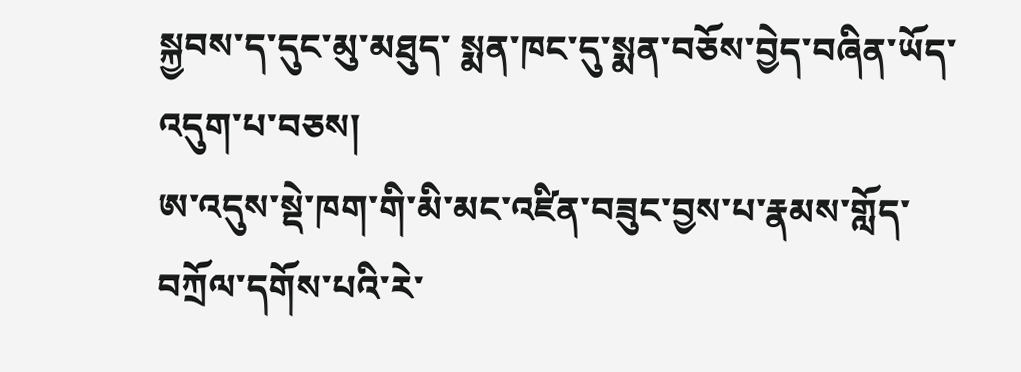སྐྱབས་ད་དུང་མུ་མཐུད་ སྨན་ཁང་དུ་སྨན་བཅོས་བྱེད་བཞིན་ཡོད་འདུག་པ་བཅས།
ཨ་འདུས་སྡེ་ཁག་གི་མི་མང་འཛིན་བཟུང་བྱས་པ་རྣམས་གློད་བཀྲོལ་དགོས་པའི་རེ་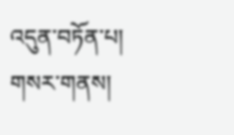འདུན་བཏོན་པ།
གསར་གནས།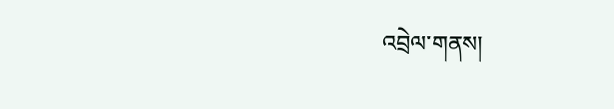འབྲེལ་གནས།